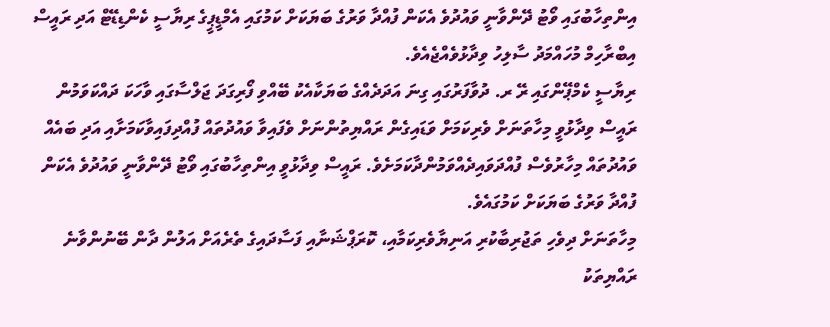އިންތިހާބުގައި ވޯޓު ދޭންވާނީ ވައުދުވެ އެކަން ފުއްދާ ވަރުގެ ބަޔަކަށް ކަމުގައި އެމްޑީޕީގެ ރިޔާސީ ކެންޑިޑޭޓް އަދި ރައީސް އިބްރާހިމް މުހައްމަދު ސާލިހު ވިދާޅުވެއްޖެއެވެ.
ރިޔާސީ ކެމްޕޭންގައި ރޭ ރ. ދުވާފަރުގައި ގިނަ އަދަދެއްގެ ބަޔަކާއެކު ބޭއްވި ފޯރިގަދަ ޖަލްސާގައި ވާހަކަ ދައްކަވަމުން ރައީސް ވިދާޅުވީ މިހާތަނަށް ވެރިކަމަށް ވަޑައިގެން ރައްޔިތުންނަށް ވެފައިވާ ވައުދުތައް ފުއްދިފައިވާކަމަށާއި އަދި ބައެއް ވައުދުތައް މިހާރުވެސް ފުއްދަވައިދެއްވަމުންދާކަމަށެވެ. ރައީސް ވިދާޅުވީ އިންތިހާބުގައި ވޯޓު ދޭންވާނީ ވައުދުވެ އެކަން ފުއްދާ ވަރުގެ ބަޔަކަށް ކަމުގައެވެ.
މިހާތަނަށް ދިވެހި ތަޖުރިބާކުރި އަނިޔާވެރިކަމާއި، ކޮރަޕްޝަނާއި ފަސާދައިގެ ތެރެއަށް އަލުން ދާން ބޭނުންވާނެ ރައްޔިތަކު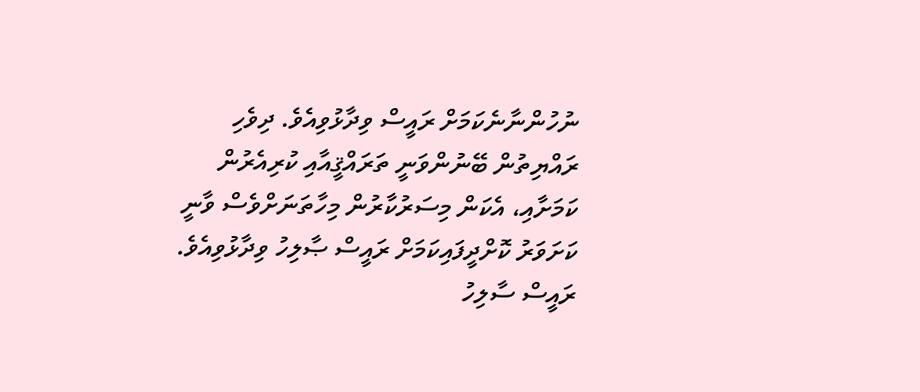ނުހުންނާނެކަމަށް ރައީސް ވިދާޅުވިއެވެ. ދިވެހި ރައްޔިތުން ބޭނުންވަނީ ތަރައްޤީއާއި ކުރިއެރުން ކަމަށާއި، އެކަން މިސަރުކާރުން މިހާތަނަށްވެސް ވާނީ ކަށަވަރު ކޮށްދީފައިކަމަށް ރައީސް ޞާލިހު ވިދާޅުވިއެވެ.
ރައީސް ސާލިހު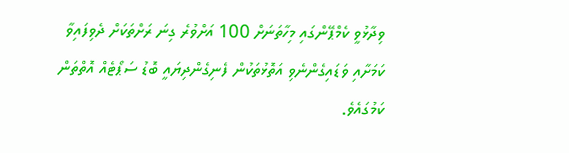ވިދާޅުވީ ކެމްޕޭންގައި މިހާތަނަށް 100 އަށްވުރެ ގިނަ ރަށްތަކަށް ދެވިފައިވާ ކަމަށާއި ވަޑައިގެންނެވި އަތޮޅުތަކުން ފެނިގެންދިޔައީ ބޮޑު ސަޕޯޓެއް އޮތްތަން ކަމުގައެވެ.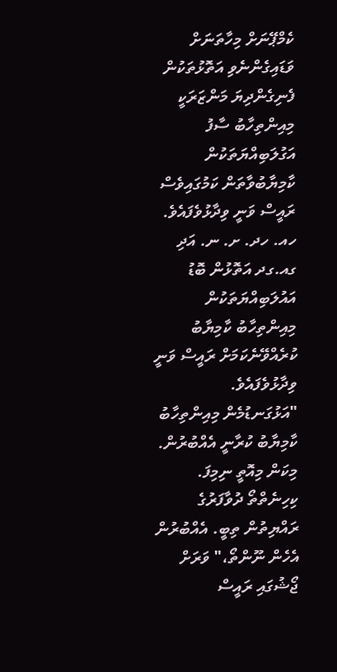ކެމްޕޭނަށް މިހާތަނަށް ވަޑައިގެންނެވި އަތޮޅުތަކުން ފެނިގެންދިޔަ މަންޒަރަކީ މިއިންތިހާބު ސާފު އަގުލަބިއްޔަތަކުން ކާމިޔާބުވާތަން ކަމުގައިވެސް ރައީސް ވަނީ ވިދާޅުވެފައެވެ.
ހއ. ހދ. ށ. ނ. އަދި ގއ.ގދ އަތޮޅުން ބޮޑު އައުލަބިއްޔަތަކުން މިއިންތިހާބު ކާމިޔާބު ކުރެއްވޭނެކަމަށް ރައީސް ވަނީ ވިދާޅުވެފައެވެ.
"އަޅުގަނޑުމެން މިއިންތިހާބު ކާމިޔާބު ކުރާނީ އެއްބުރުން. މިކަން މިއޮތީ ނިމިފަ. ކިހިނެތްތޯ ދުވާފަރުގެ ރައްޔިތުން ތިބީ. އެއްބުރުން އެހެން ނޫންތޯ،" ވަރަށް ޖޯޝުގައި ރައީސް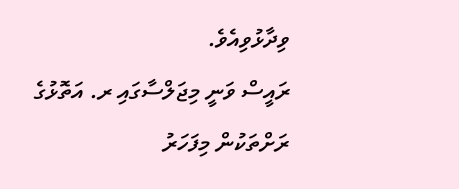ވިދާޅުވިއެވެ.
ރައީސް ވަނީ މިޖަލްސާގައި ރ. އަތޮޅުގެ ރަށްތަކުން މިފަހަރު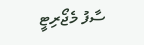ސާފު މެޖޯރިޓީ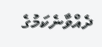ދެއްވާނެކަމުގެ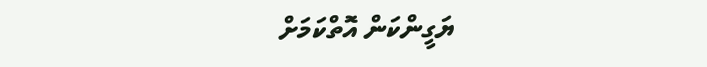ޔަގީންކަން އޮތްކަމަށް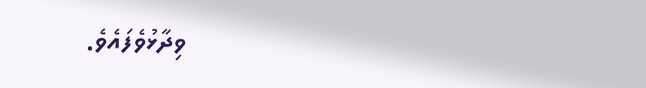ވިދާޅުވެފައެވެ.